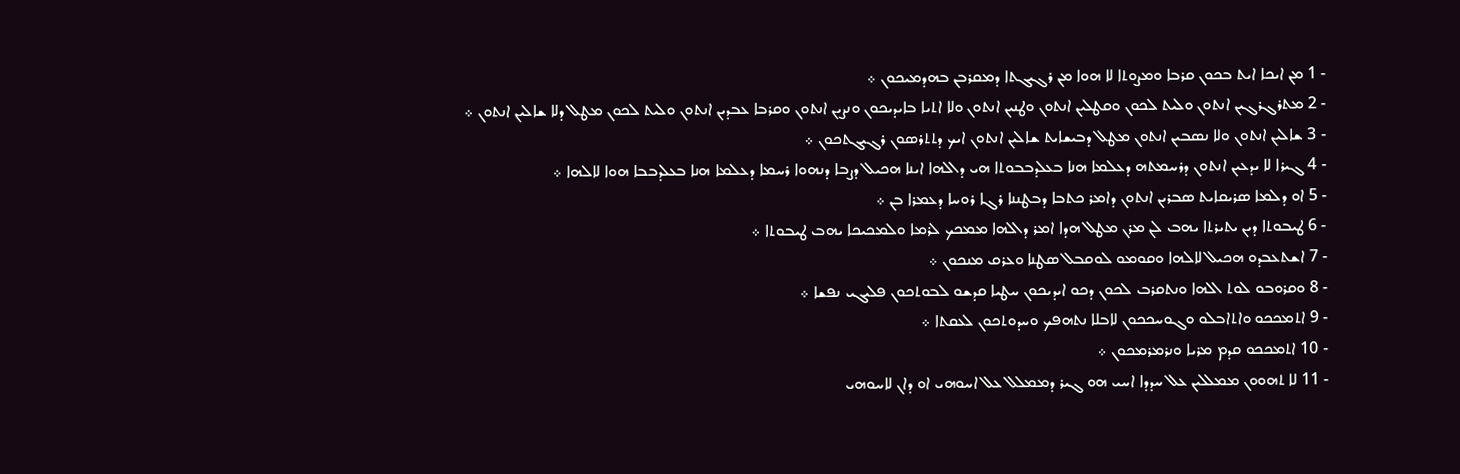- 1 ܡܢ ܐܝܟܐ ܐܝܬ ܒܟܘܢ ܩܪܒܐ ܘܡܨܘܬܐ ܠܐ ܗܘܐ ܡܢ ܪܓܝܓܬܐ ܕܡܩܪܒܢ ܒܗܕܡܝܟܘܢ ܀
- 2 ܡܬܪܓܪܓܝܢ ܐܢܬܘܢ ܘܠܝܬ ܠܟܘܢ ܘܩܛܠܝܢ ܐܢܬܘܢ ܘܛܢܝܢ ܐܢܬܘܢ ܘܠܐ ܐܬܝܐ ܒܐܝܕܝܟܘܢ ܘܢܨܝܢ ܐܢܬܘܢ ܘܩܪܒܐ ܥܒܕܝܢ ܐܢܬܘܢ ܘܠܝܬ ܠܟܘܢ ܡܛܠ ܕܠܐ ܫܐܠܝܢ ܐܢܬܘܢ ܀
- 3 ܫܐܠܝܢ ܐܢܬܘܢ ܘܠܐ ܢܤܒܝܢ ܐܢܬܘܢ ܡܛܠ ܕܒܝܫܐܝܬ ܫܐܠܝܢ ܐܢܬܘܢ ܐܝܟ ܕܬܬܪܤܘܢ ܪܓܝܓܬܟܘܢ ܀
- 4 ܓܝܪܐ ܠܐ ܝܕܥܝܢ ܐܢܬܘܢ ܕܪܚܡܬܗ ܕܥܠܡܐ ܗܢܐ ܒܥܠܕܒܒܘܬܐ ܗܝ ܕܐܠܗܐ ܐܝܢܐ ܗܟܝܠ ܕܨܒܐ ܕܢܗܘܐ ܪܚܡܐ ܕܥܠܡܐ ܗܢܐ ܒܥܠܕܒܒܐ ܗܘܐ ܠܐܠܗܐ ܀
- 5 ܐܘ ܕܠܡܐ ܤܪܝܩܐܝܬ ܤܒܪܝܢ ܐܢܬܘܢ ܕܐܡܪ ܟܬܒܐ ܕܒܛܢܢܐ ܪܓܐ ܪܘܚܐ ܕܥܡܪܐ ܒܢ ܀
- 6 ܛܝܒܘܬܐ ܕܝܢ ܝܬܝܪܬܐ ܝܗܒ ܠܢ ܡܪܢ ܡܛܠ ܗܕܐ ܐܡܪ ܕܐܠܗܐ ܡܡܟܟ ܠܪܡܐ ܘܠܡܟܝܟܐ ܝܗܒ ܛܝܒܘܬܐ ܀
- 7 ܐܫܬܥܒܕܘ ܗܟܝܠ ܠܐܠܗܐ ܘܩܘܡܘ ܠܘܩܒܠ ܤܛܢܐ ܘܥܪܩ ܡܢܟܘܢ ܀
- 8 ܘܩܪܘܒܘ ܠܘܬ ܐܠܗܐ ܘܢܬܩܪܒ ܠܟܘܢ ܕܟܘ ܐܝܕܝܟܘܢ ܚܛܝܐ ܩܕܫܘ ܠܒܘܬܟܘܢ ܦܠܝܓܝ ܢܦܫܐ ܀
- 9 ܐܬܡܟܟܘ ܘܐܬܐܒܠܘ ܘܓܘܚܟܟܘܢ ܠܐܒܠܐ ܢܬܗܦܟ ܘܚܕܘܬܟܘܢ ܠܥܩܬܐ ܀
- 10 ܐܬܡܟܟܘ ܩܕܡ ܡܪܝܐ ܘܢܪܡܪܡܟܘܢ ܀
- 11 ܠܐ ܬܗܘܘܢ ܡܡܠܠܝܢ ܥܠ ܚܕܕܐ ܐܚܝ ܗܘ ܓܝܪ ܕܡܡܠܠ ܥܠ ܐܚܘܗܝ ܐܘ ܕܐܢ ܠܐܚܘܗܝ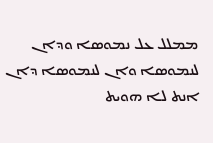ܡܡܠܠ ܥܠ ܢܡܘܤܐ ܘܕܐܢ ܠܢܡܘܤܐ ܘܐܢ ܠܢܡܘܤܐ ܕܐܢ ܐܢܬ ܠܐ ܗܘܝܬ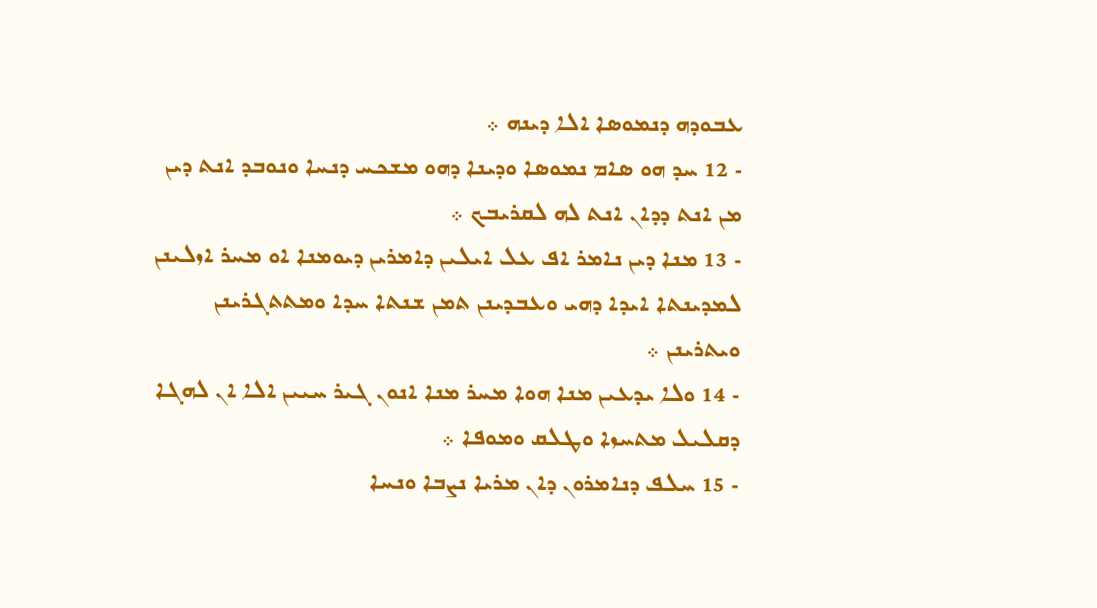ܥܒܘܕܗ ܕܢܡܘܤܐ ܐܠܐ ܕܝܢܗ ܀
- 12 ܚܕ ܗܘ ܤܐܡ ܢܡܘܤܐ ܘܕܝܢܐ ܕܗܘ ܡܫܟܚ ܕܢܚܐ ܘܢܘܒܕ ܐܢܬ ܕܝܢ ܡܢ ܐܢܬ ܕܕܐܢ ܐܢܬ ܠܗ ܠܩܪܝܒܟ ܀
- 13 ܡܢܐ ܕܝܢ ܢܐܡܪ ܐܦ ܥܠ ܐܝܠܝܢ ܕܐܡܪܝܢ ܕܝܘܡܢܐ ܐܘ ܡܚܪ ܐܙܠܝܢܢ ܠܡܕܝܢܬܐ ܐܝܕܐ ܕܗܝ ܘܥܒܕܝܢܢ ܬܡܢ ܫܢܬܐ ܚܕܐ ܘܡܬܬܓܪܝܢܢ ܘܝܬܪܝܢܢ ܀
- 14 ܘܠܐ ܝܕܥܝܢ ܡܢܐ ܗܘܐ ܡܚܪ ܡܢܐ ܐܢܘܢ ܓܝܪ ܚܝܝܢ ܐܠܐ ܐܢ ܠܗܓܐ ܕܩܠܝܠ ܡܬܚܙܐ ܘܛܠܩ ܘܡܘܦܐ ܀
- 15 ܚܠܦ ܕܢܐܡܪܘܢ ܕܐܢ ܡܪܝܐ ܢܨܒܐ ܘܢܚܐ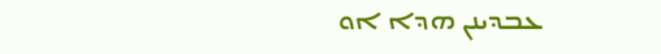ܥܒܕܝܢܢ ܗܕܐ ܐܘ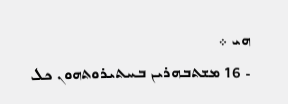ܗܝ ܀
- 16 ܡܫܬܒܗܪܝܢ ܒܚܬܝܪܘܬܗܘܢ ܟܠ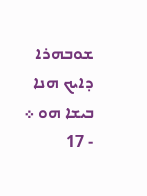ܫܘܒܗܪܐ ܕܐܝܟ ܗܢܐ ܒܝܫܐ ܗܘ ܀
- 17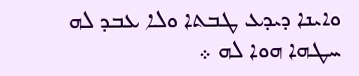ܘܐܝܢܐ ܕܝܕܥ ܛܒܬܐ ܘܠܐ ܥܒܕ ܠܗ ܚܛܗܐ ܗܘܐ ܠܗ ܀